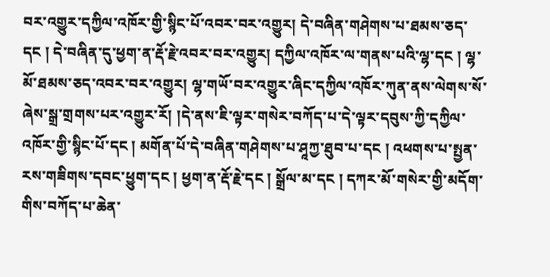བར་འགྱུར་དཀྱིལ་འཁོར་གྱི་སྙིང་པོ་འབར་བར་འགྱུར། དེ་བཞིན་གཤེགས་པ་ཐམས་ཅད་དང ། དེ་བཞིན་དུ་ཕྱག་ན་རྡོ་རྗེ་འབར་བར་འགྱུར། དཀྱིལ་འཁོར་ལ་གནས་པའི་ལྷ་དང ། ལྷ་མོ་ཐམས་ཅད་འབར་བར་འགྱུར། ལྷ་གཡོ་བར་འགྱུར་ཞིང་དཀྱིལ་འཁོར་ཀུན་ནས་ལེགས་སོ་ཞེས་སྒྲ་གྲགས་པར་འགྱུར་རོ། །དེ་ནས་ཇི་ལྟར་གསེར་བཀོད་པ་དེ་ལྟར་དབུས་ཀྱི་དཀྱིལ་འཁོར་གྱི་སྙིང་པོ་དང ། མགོན་པོ་དེ་བཞིན་གཤེགས་པ་ཤཱཀྱ་ཐུབ་པ་དང ། འཕགས་པ་སྤྱན་རས་གཟིགས་དབང་ཕྱུག་དང ། ཕྱག་ན་རྡོ་རྗེ་དང ། སྒྲོལ་མ་དང ། དཀར་མོ་གསེར་གྱི་མདོག་གིས་བཀོད་པ་ཆེན་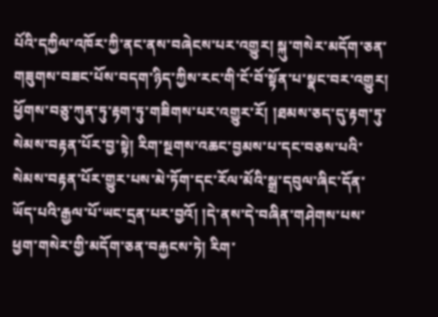པོའི་དཀྱིལ་འཁོར་ཀྱི་ནང་ནས་བཞེངས་པར་འགྱུར། སྐུ་གསེར་མདོག་ཅན་གཟུགས་བཟང་པོས་བདག་ཉིད་ཀྱིས་རང་གི་ངོ་བོ་སྟོན་པ་སྣང་བར་འགྱུར། ཕྱོགས་བཅུ་ཀུན་ཏུ་རྟག་ཏུ་གཟིགས་པར་འགྱུར་རོ། །ཐམས་ཅད་དུ་རྟག་ཏུ་སེམས་བརྟན་པོར་བྱ་སྟེ། རིག་སྔགས་འཆང་བྱམས་པ་དང་བཅས་པའི་སེམས་བརྟན་པོར་གྱུར་པས་མེ་ཏོག་དང་རོལ་མོའི་སྒྲ་དབུལ་ཞིང་དོན་ཡོད་པའི་རྒྱལ་པོ་ཡང་དྲན་པར་བྱའོ། །དེ་ནས་དེ་བཞིན་གཤེགས་པས་ཕྱག་གསེར་གྱི་མདོག་ཅན་བརྐྱངས་ཏེ། རིག་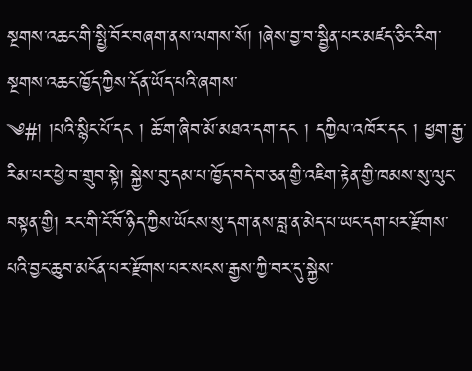སྔགས་འཆང་གི་སྤྱི་བོར་བཞག་ནས་ལགས་སོ། །ཞེས་བྱ་བ་སྦྱིན་པར་མཛད་ཅིང་རིག་སྔགས་འཆང་ཁྱོད་ཀྱིས་དོན་ཡོད་པའི་ཞགས་
༄#། །པའི་སྙིང་པོ་དང ། ཆོ་ག་ཞིབ་མོ་མཐའ་དག་དང ། དཀྱིལ་འཁོར་དང ། ཕྱག་རྒྱ་རིམ་པར་ཕྱེ་བ་གྲུབ་སྟེ། སྐྱེས་བུ་དམ་པ་ཁྱོད་བདེ་བ་ཅན་གྱི་འཇིག་རྟེན་གྱི་ཁམས་སུ་ལུང་བསྟན་གྱི། རང་གི་ངོ་བོ་ཉིད་ཀྱིས་ཡོངས་སུ་དག་ནས་བླ་ན་མེད་པ་ཡང་དག་པར་རྫོགས་པའི་བྱང་ཆུབ་མངོན་པར་རྫོགས་པར་སངས་རྒྱས་ཀྱི་བར་དུ་སྐྱེས་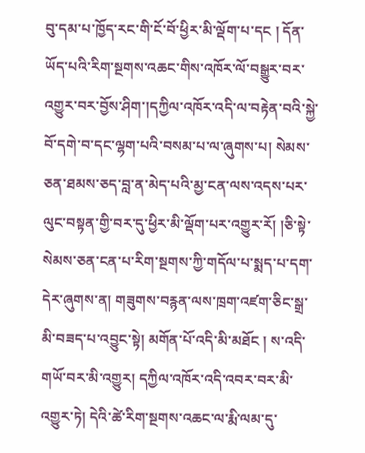བུ་དམ་པ་ཁྱོད་རང་གི་ངོ་བོ་ཕྱིར་མི་ལྡོག་པ་དང ། དོན་ཡོད་པའི་རིག་སྔགས་འཆང་གིས་འཁོར་ལོ་བསྒྱུར་བར་འགྱུར་བར་བྱོས་ཤིག་།དཀྱིལ་འཁོར་འདི་ལ་བརྟེན་བའི་སྐྱེ་བོ་དགེ་བ་དང་ལྷག་པའི་བསམ་པ་ལ་ཞུགས་པ། སེམས་ཅན་ཐམས་ཅད་བླ་ན་མེད་པའི་མྱ་ངན་ལས་འདས་པར་ལུང་བསྟན་གྱི་བར་དུ་ཕྱིར་མི་ལྡོག་པར་འགྱུར་རོ། །ཅི་སྟེ་སེམས་ཅན་ངན་པ་རིག་སྔགས་ཀྱི་གདོལ་པ་སྨད་པ་དག་དེར་ཞུགས་ན། གཟུགས་བརྙན་ལས་ཁྲག་འཛག་ཅིང་སྒྲ་མི་བཟད་པ་འབྱུང་སྟེ། མགོན་པོ་འདི་མི་མཐོང ། ས་འདི་གཡོ་བར་མི་འགྱུར། དཀྱིལ་འཁོར་འདི་འབར་བར་མི་འགྱུར་ཏེ། དེའི་ཚེ་རིག་སྔགས་འཆང་ལ་རྨི་ལམ་དུ་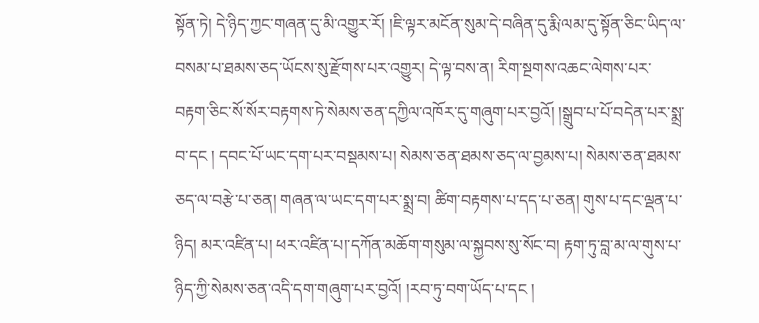སྟོན་ཏེ། དེ་ཉིད་ཀྱང་གཞན་དུ་མི་འགྱུར་རོ། །ཇི་ལྟར་མངོན་སུམ་དེ་བཞིན་དུ་རྨི་ལམ་དུ་སྟོན་ཅིང་ཡིད་ལ་བསམ་པ་ཐམས་ཅད་ཡོངས་སུ་རྫོགས་པར་འགྱུར། དེ་ལྟ་བས་ན། རིག་སྔགས་འཆང་ལེགས་པར་
བརྟག་ཅིང་སོ་སོར་བརྟགས་ཏེ་སེམས་ཅན་དཀྱིལ་འཁོར་དུ་གཞུག་པར་བྱའོ། །སྒྲུབ་པ་པོ་བདེན་པར་སྨྲ་བ་དང ། དབང་པོ་ཡང་དག་པར་བསྡམས་པ། སེམས་ཅན་ཐམས་ཅད་ལ་བྱམས་པ། སེམས་ཅན་ཐམས་ཅད་ལ་བརྩེ་པ་ཅན། གཞན་ལ་ཡང་དག་པར་སྨྲ་བ། ཚིག་བརྟགས་པ་དད་པ་ཅན། གུས་པ་དང་ལྡན་པ་ཉིད། མར་འཛིན་པ། ཕར་འཛིན་པ།་དཀོན་མཆོག་གསུམ་ལ་སྐྱབས་སུ་སོང་བ། རྟག་ཏུ་བླ་མ་ལ་གུས་པ་ཉིད་ཀྱི་སེམས་ཅན་འདི་དག་གཞུག་པར་བྱའོ། །རབ་ཏུ་བག་ཡོད་པ་དང །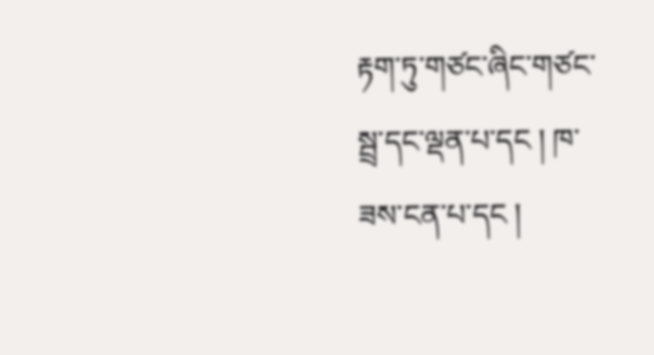རྟག་ཏུ་གཙང་ཞིང་གཙང་སྦྲ་དང་ལྡན་པ་དང ། ཁ་ཟས་ངན་པ་དང །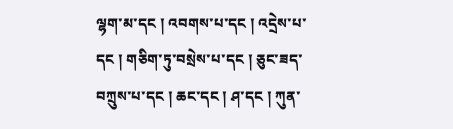ལྷག་མ་དང ། འབགས་པ་དང ། འདྲེས་པ་དང ། གཅིག་ཏུ་བསྲེས་པ་དང ། ཅུང་ཟད་བཀྲུས་པ་དང ། ཆང་དང ། ཤ་དང ། ཀུན་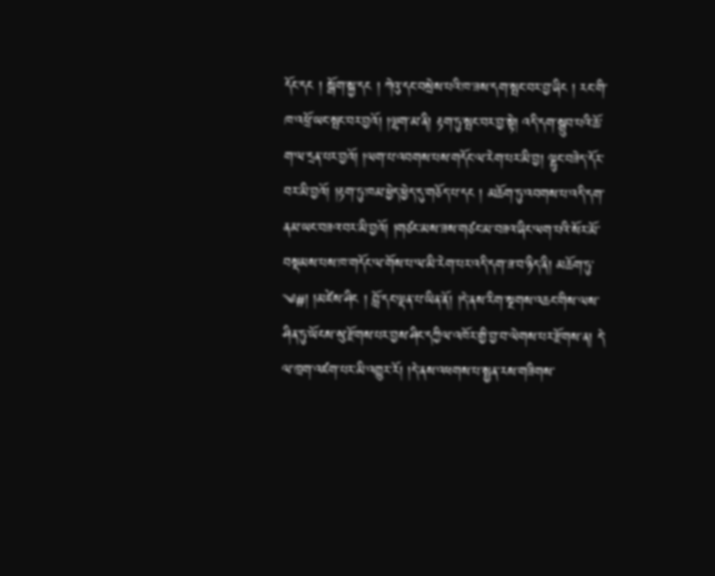དོང་དང ། སྒོག་སྐྱ་དང ། ཀེའུ་དང་བསྲེས་པའི་ཁ་ཟས་དག་སྤང་བར་བྱ་ཞིང ། རང་གི་ཁ་འཕྲོ་ཡང་སྤང་བར་བྱའོ། །ལྷག་མ་ནི། རྟག་ཏུ་སྤང་བར་བྱ་སྟེ། འདི་དག་སྒྲུབ་པའི་ཆོ་ག་ལ་དྲན་པར་བྱའོ། །ལག་པ་འབགས་པས་གདོང་ལ་རེག་པར་མི་བྱ། ལྷུང་བཟེད་དོར་བར་མི་བྱའོ། །རྟག་ཏུ་ཁམ་ཕྱེད་ཕྱེད་དུ་གཅོད་པ་དང ། མཆོག་ཏུ་འབགས་པ་འདི་དག་ནམ་ཡང་བཟའ་བར་མི་བྱའོ། །གཙང་མས་ཟས་གཙང་མ་བཟའ་ཞིང་ལག་པའི་སོར་མོ་བསྡམས་པས་ཁ་གདོང་ལ་གོས་པ་ལ་མི་རེག་པར་འདི་དག་ཟ་བ་ཉིད་ནི། མཆོག་ཏུ་
༄#། །མཛེས་ཤིང ། བློ་དང་ལྡན་པ་ཡིན་ནོ། །དེ་ནས་རིག་སྔགས་འཆང་གིས་ལས་ཤིན་ཏུ་ཡོངས་སུ་རྫོགས་པར་བྱས་ཤིང་དཀྱིལ་འཁོར་གྱི་བྱ་བ་ལེགས་པར་རྫོགས་ན། དེ་ལ་ཁྲག་འཛག་པར་མི་འགྱུར་རོ། །དེ་ནས་འཕགས་པ་སྤྱན་རས་གཟིགས་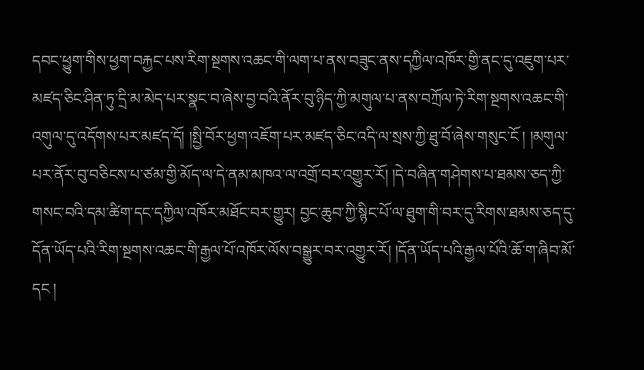དབང་ཕྱུག་གིས་ཕྱག་བརྐྱང་པས་རིག་སྔགས་འཆང་གི་ལག་པ་ནས་བཟུང་ནས་དཀྱིལ་འཁོར་གྱི་ནང་དུ་འཇུག་པར་མཛད་ཅིང་ཤིན་ཏུ་དྲི་མ་མེད་པར་སྣང་བ་ཞེས་བྱ་བའི་ནོར་བུ་ཉིད་ཀྱི་མགུལ་པ་ནས་བཀྲོལ་ཏེ་རིག་སྔགས་འཆང་གི་འགུལ་དུ་འདོགས་པར་མཛད་དོ། །སྤྱི་བོར་ཕྱག་འཇོག་པར་མཛད་ཅིང་འདི་ལ་སྲས་ཀྱི་ཐུ་བོ་ཞེས་གསུང་ངོ ། །མགུལ་པར་ནོར་བུ་བཅིངས་པ་ཙམ་གྱི་མོད་ལ་དེ་ནམ་མཁའ་ལ་འགྲོ་བར་འགྱུར་རོ། །དེ་བཞིན་གཤེགས་པ་ཐམས་ཅད་ཀྱི་གསང་བའི་དམ་ཚིག་དང་དཀྱིལ་འཁོར་མཐོང་བར་གྱུར། བྱང་ཆུབ་ཀྱི་སྙིང་པོ་ལ་ཐུག་གི་བར་དུ་རིགས་ཐམས་ཅད་དུ་དོན་ཡོད་པའི་རིག་སྔགས་འཆང་གི་རྒྱལ་པོ་འཁོར་ལོས་བསྒྱུར་བར་འགྱུར་རོ། །དོན་ཡོད་པའི་རྒྱལ་པོའི་ཆོ་ག་ཞིབ་མོ་དང །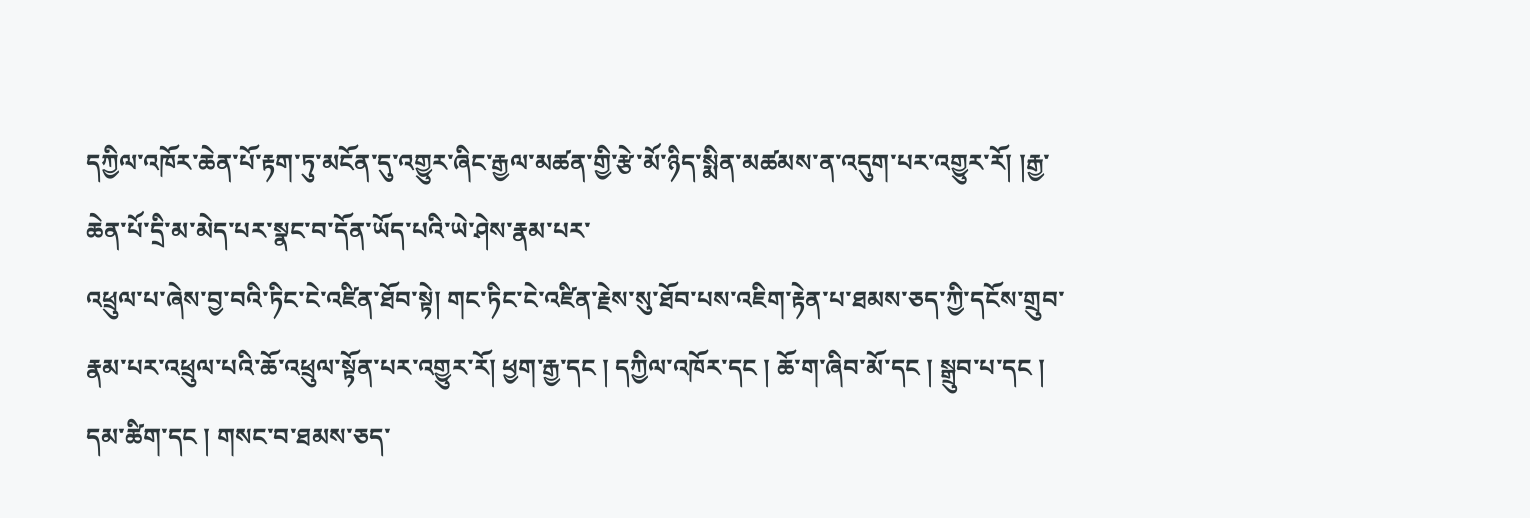དཀྱིལ་འཁོར་ཆེན་པོ་རྟག་ཏུ་མངོན་དུ་འགྱུར་ཞིང་རྒྱལ་མཚན་གྱི་རྩེ་མོ་ཉིད་སྨིན་མཚམས་ན་འདུག་པར་འགྱུར་རོ། །རྒྱ་ཆེན་པོ་དྲི་མ་མེད་པར་སྣང་བ་དོན་ཡོད་པའི་ཡེ་ཤེས་རྣམ་པར་
འཕྲུལ་པ་ཞེས་བྱ་བའི་ཏིང་ངེ་འཛིན་ཐོབ་སྟེ། གང་ཏིང་ངེ་འཛིན་རྗེས་སུ་ཐོབ་པས་འཇིག་རྟེན་པ་ཐམས་ཅད་ཀྱི་དངོས་གྲུབ་རྣམ་པར་འཕྲུལ་པའི་ཆོ་འཕྲུལ་སྟོན་པར་འགྱུར་རོ། ཕྱག་རྒྱ་དང ། དཀྱིལ་འཁོར་དང ། ཆོ་ག་ཞིབ་མོ་དང ། སྒྲུབ་པ་དང ། དམ་ཚིག་དང ། གསང་བ་ཐམས་ཅད་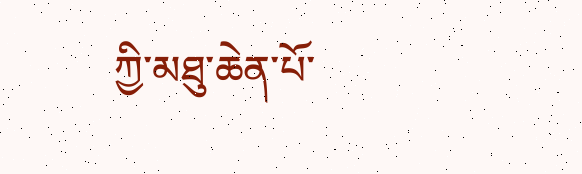ཀྱི་མཐུ་ཆེན་པོ་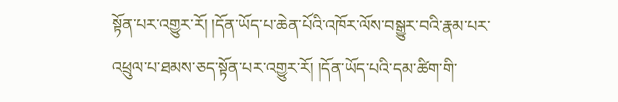སྟོན་པར་འགྱུར་རོ། །དོན་ཡོད་པ་ཆེན་པོའི་འཁོར་ལོས་བསྒྱུར་བའི་རྣམ་པར་འཕྲུལ་པ་ཐམས་ཅད་སྟོན་པར་འགྱུར་རོ། །དོན་ཡོད་པའི་དམ་ཚིག་གི་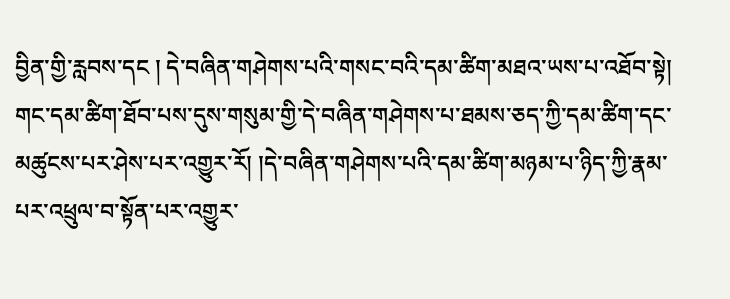བྱིན་གྱི་རླབས་དང ། དེ་བཞིན་གཤེགས་པའི་གསང་བའི་དམ་ཚིག་མཐའ་ཡས་པ་འཐོབ་སྟེ། གང་དམ་ཚིག་ཐོབ་པས་དུས་གསུམ་གྱི་དེ་བཞིན་གཤེགས་པ་ཐམས་ཅད་ཀྱི་དམ་ཚིག་དང་མཚུངས་པར་ཤེས་པར་འགྱུར་རོ། །དེ་བཞིན་གཤེགས་པའི་དམ་ཚིག་མཉམ་པ་ཉིད་ཀྱི་རྣམ་པར་འཕྲུལ་བ་སྟོན་པར་འགྱུར་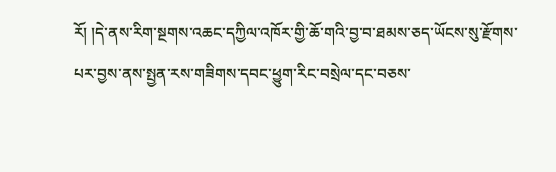རོ། །དེ་ནས་རིག་སྔགས་འཆང་དཀྱིལ་འཁོར་གྱི་ཆོ་གའི་བྱ་བ་ཐམས་ཅད་ཡོངས་སུ་རྫོགས་པར་བྱས་ནས་སྤྱན་རས་གཟིགས་དབང་ཕྱུག་རིང་བསྲེལ་དང་བཅས་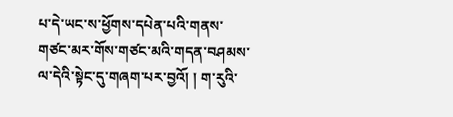པ་དེ་ཡང་ས་ཕྱོགས་དཔེན་པའི་གནས་གཙང་མར་གོས་གཙང་མའི་གདན་བཤམས་ལ་དེའི་སྟེང་དུ་གཞག་པར་བྱའོ། ། ག་རུའི་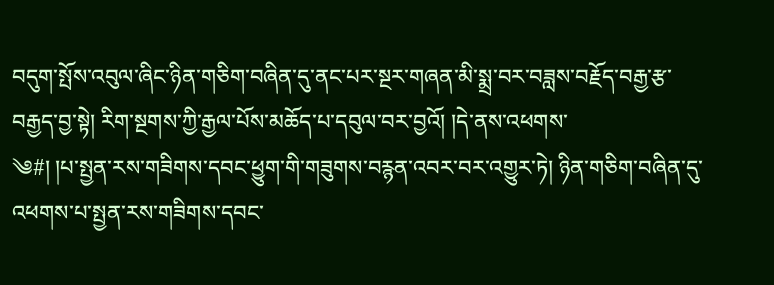བདུག་སྤོས་འབུལ་ཞིང་ཉིན་གཅིག་བཞིན་དུ་ནང་པར་སྔར་གཞན་མི་སྨྲ་བར་བཟླས་བརྗོད་བརྒྱ་རྩ་བརྒྱད་བྱ་སྟེ། རིག་སྔགས་ཀྱི་རྒྱལ་པོས་མཆོད་པ་དབུལ་བར་བྱའོ། །དེ་ནས་འཕགས་
༄#། །པ་སྤྱན་རས་གཟིགས་དབང་ཕྱུག་གི་གཟུགས་བརྙན་འབར་བར་འགྱུར་ཏེ། ཉིན་གཅིག་བཞིན་དུ་འཕགས་པ་སྤྱན་རས་གཟིགས་དབང་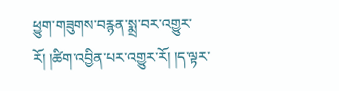ཕྱུག་གཟུགས་བརྙན་སྨྲ་བར་འགྱུར་རོ། །ཚིག་འབྱིན་པར་འགྱུར་རོ། །ད་ལྟར་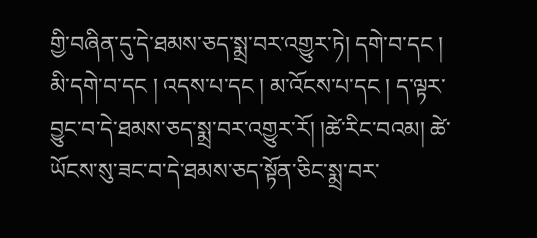གྱི་བཞིན་དུ་དེ་ཐམས་ཅད་སྨྲ་བར་འགྱུར་ཏེ། དགེ་བ་དང ། མི་དགེ་བ་དང ། འདས་པ་དང ། མ་འོངས་པ་དང ། ད་ལྟར་བྱུང་བ་དེ་ཐམས་ཅད་སྨྲ་བར་འགྱུར་རོ། །ཚེ་རིང་བའམ། ཚེ་ཡོངས་སུ་ཟང་བ་དེ་ཐམས་ཅད་སྟོན་ཅིང་སྨྲ་བར་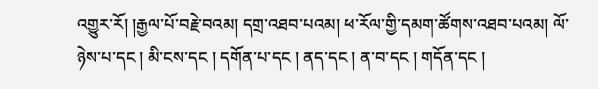འགྱུར་རོ། །རྒྱལ་པོ་བརྗེ་བའམ། དགྲ་འཐབ་པའམ། ཕ་རོལ་གྱི་དམག་ཚོགས་འཐབ་པའམ། ལོ་ཉེས་པ་དང ། མི་ངས་དང ། དགོན་པ་དང ། ནད་དང ། ན་བ་དང ། གདོན་དང །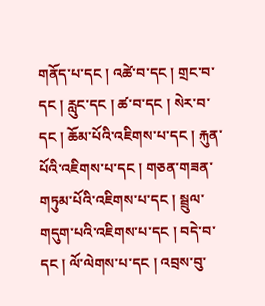གནོད་པ་དང ། འཚེ་བ་དང ། གྲང་བ་དང ། རླུང་དང ། ཚ་བ་དང ། སེར་བ་དང ། ཆོམ་པོའི་འཇིགས་པ་དང ། རྐུན་པོའི་འཇིགས་པ་དང ། གཅན་གཟན་གཏུམ་པོའི་འཇིགས་པ་དང ། སྦྲུལ་གདུག་པའི་འཇིགས་པ་དང ། བདེ་བ་དང ། ལོ་ལེགས་པ་དང ། འབྲས་བུ་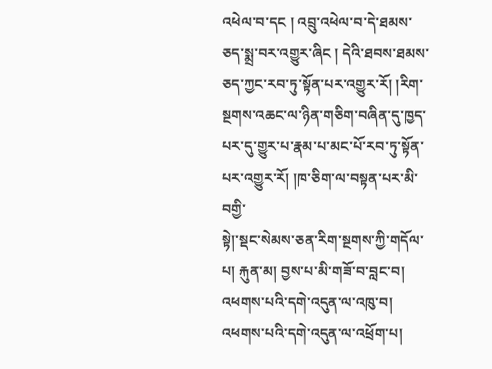འཕེལ་བ་དང ། འབྲུ་འཕེལ་བ་དེ་ཐམས་ཅད་སྨྲ་བར་འགྱུར་ཞིང ། དེའི་ཐབས་ཐམས་ཅད་ཀྱང་རབ་ཏུ་སྟོན་པར་འགྱུར་རོ། །རིག་སྔགས་འཆང་ལ་ཉིན་གཅིག་བཞིན་དུ་ཁྱད་པར་དུ་གྱུར་པ་རྣམ་པ་མང་པོ་རབ་ཏུ་སྟོན་པར་འགྱུར་རོ། །ཁ་ཅིག་ལ་བསྟན་པར་མི་བགྱི་
སྟེ།་སྡང་སེམས་ཅན་རིག་སྔགས་ཀྱི་གདོལ་པ། རྐུན་མ། བྱས་པ་མི་གཟོ་བ་བླང་བ། འཕགས་པའི་དགེ་འདུན་ལ་འཁུ་བ། འཕགས་པའི་དགེ་འདུན་ལ་འཕྲོག་པ།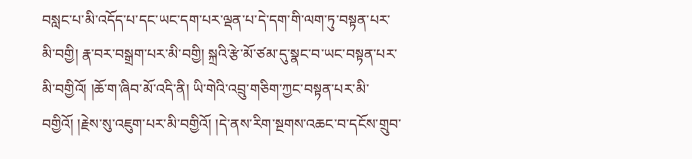བསླང་པ་མི་འདོད་པ་དང་ཡང་དག་པར་ལྡན་པ་དེ་དག་གི་ལག་ཏུ་བསྟན་པར་མི་བགྱི། རྣ་བར་བསྒྲག་པར་མི་བགྱི། སྐྲའི་རྩེ་མོ་ཙམ་དུ་སྣང་བ་ཡང་བསྟན་པར་མི་བགྱིའོ། །ཆོ་ག་ཞིབ་མོ་འདི་ནི། ཡི་གེའི་འབྲུ་གཅིག་ཀྱང་བསྟན་པར་མི་བགྱིའོ། །རྗེས་སུ་འཇུག་པར་མི་བགྱིའོ། །དེ་ནས་རིག་སྔགས་འཆང་བ་དངོས་གྲུབ་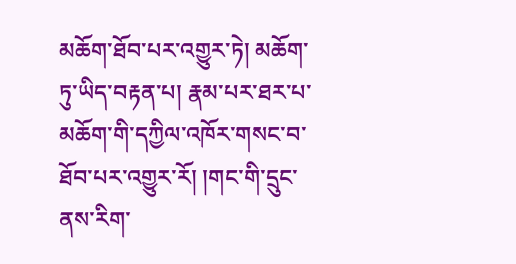མཆོག་ཐོབ་པར་འགྱུར་ཏེ། མཆོག་ཏུ་ཡིད་བརྟན་པ། རྣམ་པར་ཐར་པ་མཆོག་གི་དཀྱིལ་འཁོར་གསང་བ་ཐོབ་པར་འགྱུར་རོ། །གང་གི་དྲུང་ནས་རིག་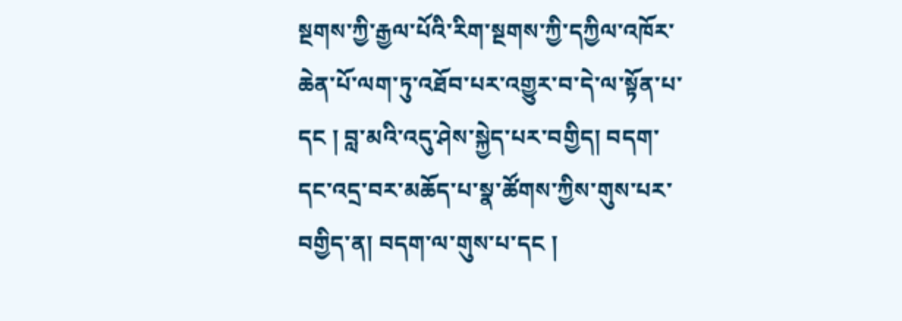སྔགས་ཀྱི་རྒྱལ་པོའི་རིག་སྔགས་ཀྱི་དཀྱིལ་འཁོར་ཆེན་པོ་ལག་ཏུ་འཐོབ་པར་འགྱུར་བ་དེ་ལ་སྟོན་པ་དང ། བླ་མའི་འདུ་ཤེས་སྐྱེད་པར་བགྱིད། བདག་དང་འདྲ་བར་མཆོད་པ་སྣ་ཚོགས་ཀྱིས་གུས་པར་བགྱིད་ན། བདག་ལ་གུས་པ་དང །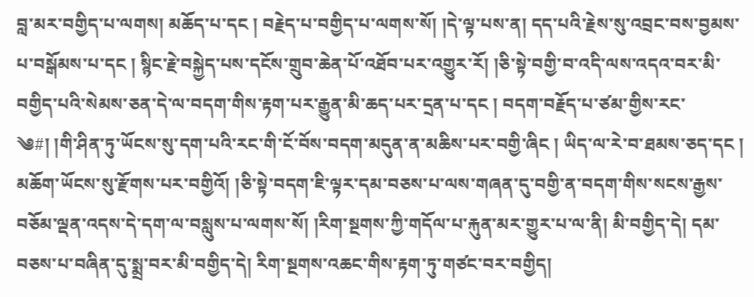བླ་མར་བགྱིད་པ་ལགས། མཆོད་པ་དང ། བརྗེད་པ་བགྱིད་པ་ལགས་སོ། །དེ་ལྟ་པས་ན། དད་པའི་རྗེས་སུ་འབྲང་བས་བྱམས་པ་བསྒོམས་པ་དང ། སྙིང་རྗེ་བསྐྱེད་པས་དངོས་གྲུབ་ཆེན་པོ་འཐོབ་པར་འགྱུར་རོ། །ཅི་སྟེ་བགྱི་བ་འདི་ལས་འདའ་བར་མི་བགྱིད་པའི་སེམས་ཅན་དེ་ལ་བདག་གིས་རྟག་པར་རྒྱུན་མི་ཆད་པར་དྲན་པ་དང ། བདག་བརྗོད་པ་ཙམ་གྱིས་རང་
༄#། །གི་ཤིན་ཏུ་ཡོངས་སུ་དག་པའི་རང་གི་ངོ་བོས་བདག་མདུན་ན་མཆིས་པར་བགྱི་ཞིང ། ཡིད་ལ་རེ་བ་ཐམས་ཅད་དང ། མཆོག་ཡོངས་སུ་རྫོགས་པར་བགྱིའོ། །ཅི་སྟེ་བདག་ཇི་ལྟར་དམ་བཅས་པ་ལས་གཞན་དུ་བགྱི་ན་བདག་གིས་སངས་རྒྱས་བཅོམ་ལྡན་འདས་དེ་དག་ལ་བསླུས་པ་ལགས་སོ། །རིག་སྔགས་ཀྱི་གདོལ་པ་རྐུན་མར་གྱུར་པ་ལ་ནི། མི་བགྱིད་དེ། དམ་བཅས་པ་བཞིན་དུ་སྨྲ་བར་མི་བགྱིད་དེ། རིག་སྔགས་འཆང་གིས་རྟག་ཏུ་གཙང་བར་བགྱིད།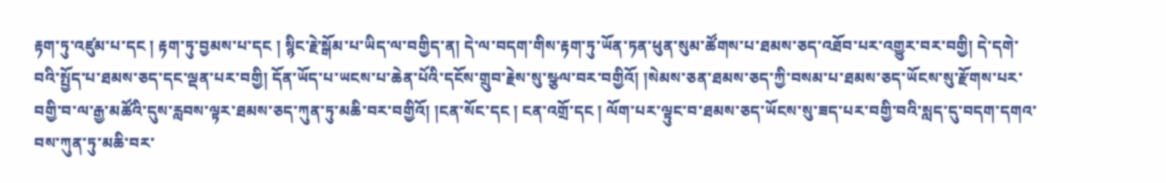རྟག་ཏུ་འཛུམ་པ་དང ། རྟག་ཏུ་བྱམས་པ་དང ། སྙིང་རྗེ་སྒོམ་པ་ཡིད་ལ་བགྱིད་ན། དེ་ལ་བདག་གིས་རྟག་ཏུ་ཡོན་ཏན་ཕུན་སུམ་ཚོགས་པ་ཐམས་ཅད་འཐོབ་པར་འགྱུར་བར་བགྱི། དེ་དགེ་བའི་སྤྱོད་པ་ཐམས་ཅད་དང་ལྡན་པར་བགྱི། དོན་ཡོད་པ་ཡངས་པ་ཆེན་པོའི་དངོས་གྲུབ་རྗེས་སུ་སྩལ་བར་བགྱིའོ། །སེམས་ཅན་ཐམས་ཅད་ཀྱི་བསམ་པ་ཐམས་ཅད་ཡོངས་སུ་རྫོགས་པར་བགྱི་བ་ལ་རྒྱ་མཚོའི་དུས་རླབས་ལྟར་ཐམས་ཅད་ཀུན་ཏུ་མཆི་བར་བགྱིའོ། །ངན་སོང་དང ། ངན་འགྲོ་དང ། ལོག་པར་ལྟུང་བ་ཐམས་ཅད་ཡོངས་སུ་ཟད་པར་བགྱི་བའི་སླད་དུ་བདག་དགའ་བས་ཀུན་ཏུ་མཆི་བར་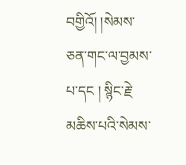བགྱིའོ། །སེམས་ཅན་གང་ལ་བྱམས་པ་དང ། སྙིང་རྗེ་མཆིས་པའི་སེམས་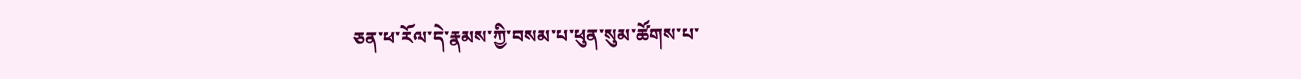ཅན་ཕ་རོལ་དེ་རྣམས་ཀྱི་བསམ་པ་ཕུན་སུམ་ཚོགས་པ་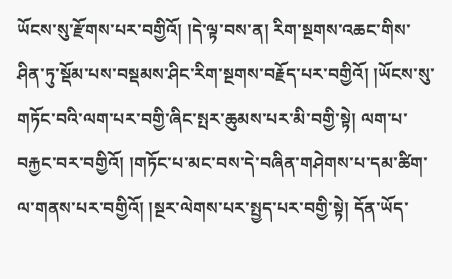ཡོངས་སུ་རྫོགས་པར་བགྱིའོ། །དེ་ལྟ་བས་ན། རིག་སྔགས་འཆང་གིས་ཤིན་ཏུ་སྡོམ་པས་བསྡམས་ཤིང་རིག་སྔགས་བརྗོད་པར་བགྱིའོ། །ཡོངས་སུ་གཏོང་བའི་ལག་པར་བགྱི་ཞིང་སྤར་ཆུམས་པར་མི་བགྱི་སྟེ། ལག་པ་བརྐྱང་བར་བགྱིའོ། །གཏོང་པ་མང་བས་དེ་བཞིན་གཤེགས་པ་དམ་ཚིག་ལ་གནས་པར་བགྱིའོ། །སྔར་ལེགས་པར་སྤྱད་པར་བགྱི་སྟེ། དོན་ཡོད་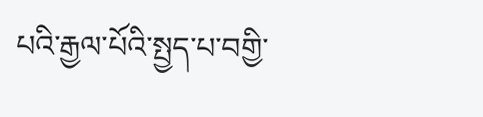པའི་རྒྱལ་པོའི་སྤྱད་པ་བགྱི་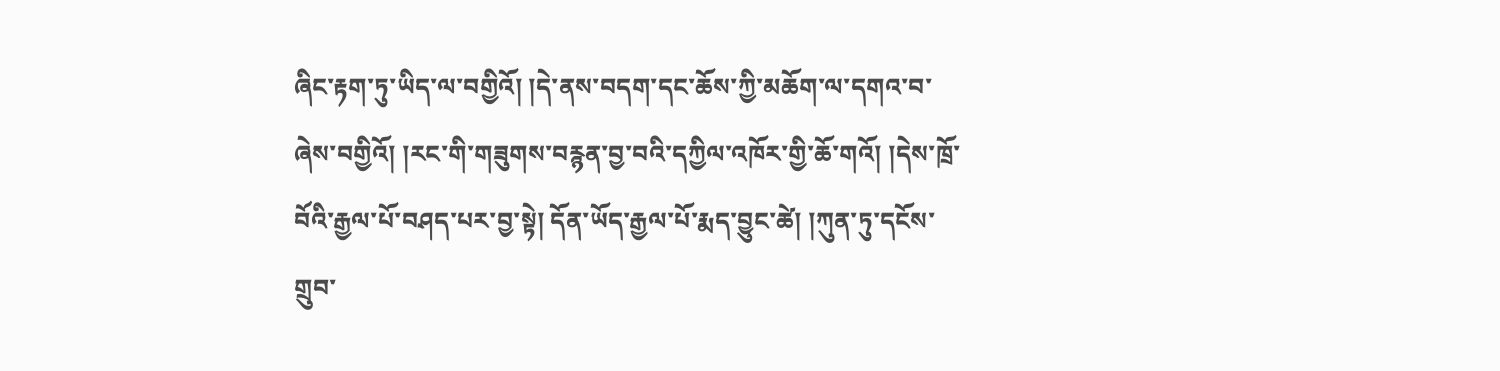ཞིང་རྟག་ཏུ་ཡིད་ལ་བགྱིའོ། །དེ་ནས་བདག་དང་ཆོས་ཀྱི་མཆོག་ལ་དགའ་བ་ཞེས་བགྱིའོ། །རང་གི་གཟུགས་བརྙན་བྱ་བའི་དཀྱིལ་འཁོར་གྱི་ཆོ་གའོ། །དེས་ཁྲོ་བོའི་རྒྱལ་པོ་བཤད་པར་བྱ་སྟེ། དོན་ཡོད་རྒྱལ་པོ་རྨད་བྱུང་ཚེ། །ཀུན་ཏུ་དངོས་གྲུབ་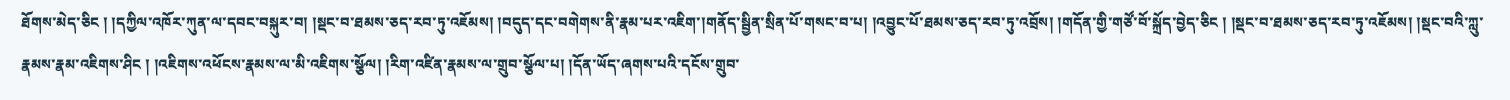ཐོགས་མེད་ཅིང ། །དཀྱིལ་འཁོར་ཀུན་ལ་དབང་བསྐུར་བ། །སྡང་བ་ཐམས་ཅད་རབ་ཏུ་འཇོམས། །བདུད་དང་བགེགས་ནི་རྣམ་པར་འཇིག་།གནོད་སྦྱིན་སྲིན་པོ་གསང་བ་པ། །འབྱུང་པོ་ཐམས་ཅད་རབ་ཏུ་འབྲོས། །གདོན་གྱི་གཙོ་བོ་སྐྲོད་བྱེད་ཅིང ། །སྡང་བ་ཐམས་ཅད་རབ་ཏུ་འཇོམས། །སྡང་བའི་ཀླུ་རྣམས་རྣམ་འཇིགས་ཤིང ། །འཇིགས་འཕོངས་རྣམས་ལ་མི་འཇིགས་སྩོལ། །རིག་འཛིན་རྣམས་ལ་གྲུབ་སྩོལ་པ། །དོན་ཡོད་ཞགས་པའི་དངོས་གྲུབ་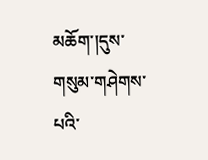མཆོག་།དུས་གསུམ་གཤེགས་པའི་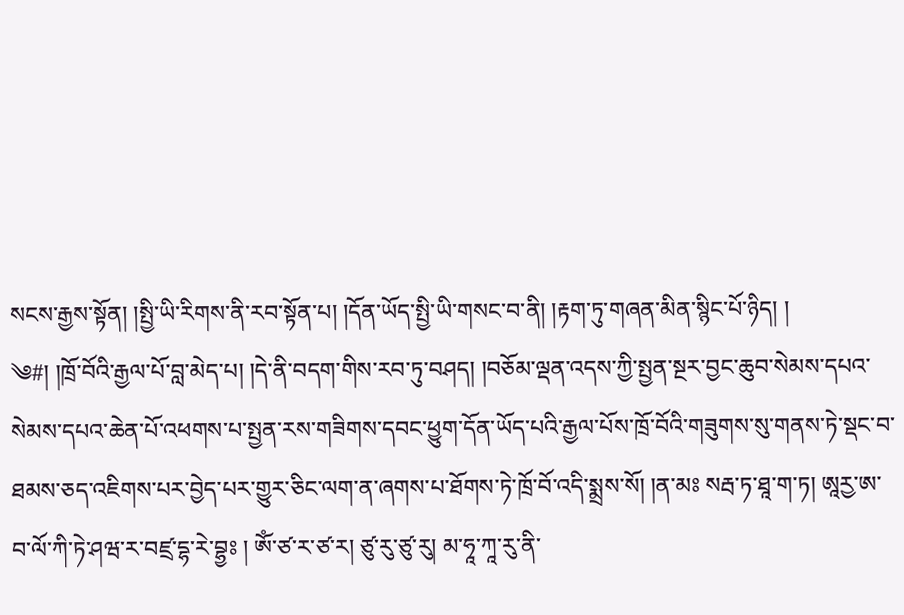སངས་རྒྱས་སྟོན། །སྤྱི་ཡི་རིགས་ནི་རབ་སྟོན་པ། །དོན་ཡོད་སྤྱི་ཡི་གསང་བ་ནི། །རྟག་ཏུ་གཞན་མིན་སྙིང་པོ་ཉིད། །
༄#། །ཁྲོ་བོའི་རྒྱལ་པོ་བླ་མེད་པ། །དེ་ནི་བདག་གིས་རབ་ཏུ་བཤད། །བཅོམ་ལྡན་འདས་ཀྱི་སྤྱན་སྔར་བྱང་ཆུབ་སེམས་དཔའ་སེམས་དཔའ་ཆེན་པོ་འཕགས་པ་སྤྱན་རས་གཟིགས་དབང་ཕྱུག་དོན་ཡོད་པའི་རྒྱལ་པོས་ཁྲོ་བོའི་གཟུགས་སུ་གནས་ཏེ་སྡང་བ་ཐམས་ཅད་འཇིགས་པར་བྱེད་པར་གྱུར་ཅིང་ལག་ན་ཞགས་པ་ཐོགས་ཏེ་ཁྲོ་བོ་འདི་སྨྲས་སོ། །ན་མཿ སརྦ་ཏ་ཐཱ་ག་ཏ། ཨཱརྱ་ཨ་བ་ལོ་ཀི་ཏེ་ཤཝ་ར་བཛྲ་དྷ་རེ་བྷྱཿ ། ཨོཾ་ཙ་ར་ཙ་ར། ཙུ་རུ་ཙུ་རུ། མ་ཧཱ་ཀཱ་རུ་ནི་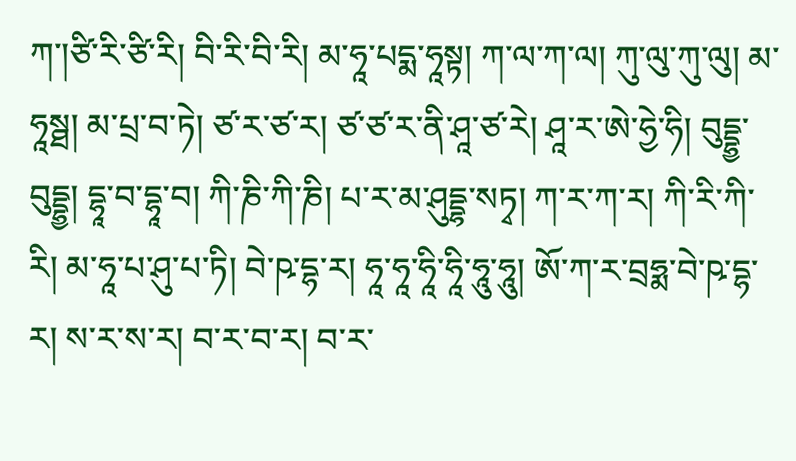ཀ་།ཙི་རི་ཙི་རི། བི་རི་བི་རི། མ་ཧཱ་པདྨ་ཧཱསྟ། ཀ་ལ་ཀ་ལ། ཀུ་ལུ་ཀུ་ལུ། མ་ཧཱསྠ། མ་པྲ་བ་ཏེ། ཙ་ར་ཙ་ར། ཙ་ཙ་ར་ནི་ཤཱ་ཙ་རེ། ཤཱ་ར་ཨེ་ཧྱེ་ཧི། བུདྡྷྱ་བུདྡྷྱ། དྷཱ་བ་དྷཱ་བ། ཀི་ཎི་ཀི་ཎི། པ་ར་མ་ཤུདྡྷ་སཏྭ། ཀ་ར་ཀ་ར། ཀི་རི་ཀི་རི། མ་ཧཱ་པ་ཤུ་པ་ཏི། བེ་ཥ་དྷ་ར། ཧཱ་ཧཱ་ཧཱི་ཧཱི་ཧཱུ་ཧཱུ། ཨོ་ཀ་ར་བྲཧྨ་བེ་ཥ་དྷ་ར། ས་ར་ས་ར། བ་ར་བ་ར། བ་ར་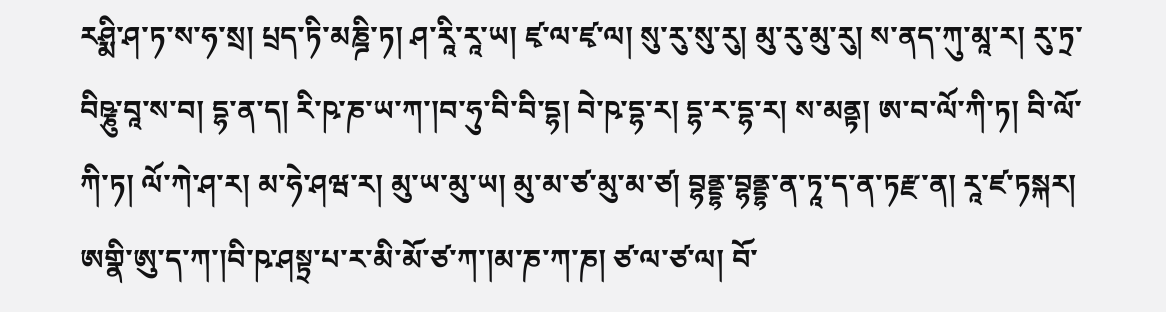རཤྨི་ཤ་ཏ་ས་ཧ་སྲ། པྲད་ཏི་མཎྜི་ཏ། ཤ་རཱི་རཱ་ཡ། ཛྭ་ལ་ཛྭ་ལ། སུ་རུ་སུ་རུ། མུ་རུ་མུ་རུ། ས་ནད་ཀུ་མཱ་ར། རུ་ཏྲ་བིཥྞུ་བཱ་ས་བ། དྷ་ན་ད། རི་ཥ་ཎ་ཡ་ཀ་།བ་ཧུ་བི་བི་དྷ། བེ་ཥ་དྷ་ར། དྷ་ར་དྷ་ར། ས་མནྟ། ཨ་བ་ལོ་ཀི་ཏ། བི་ལོ་ཀི་ཏ། ལོ་ཀེ་ཤ་ར། མ་ཧེ་ཤཝ་ར། མུ་ཡ་མུ་ཡ། མུ་མ་ཙ་མུ་མ་ཙ། བྷནྡྷ་བྷནྡྷ་ན་ཏཱ་ད་ན་ཏརྫ་ན། རཱ་ཛ་ཏསྐར། ཨགྣི་ཨུ་ད་ཀ་།བི་ཥ་ཤསྟྲ་པ་ར་མི་མོ་ཙ་ཀ་།མ་ཎ་ཀ་ཎ། ཙ་ལ་ཙ་ལ། བོ་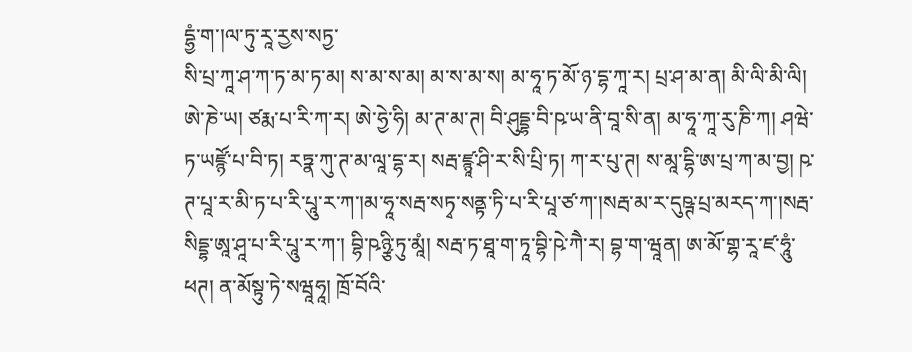དྷྱཾ་ག་།ལ་ཏུ་རཱ་རྱས་སཏྱ་
སི་པྲ་ཀཱ་ཤ་ཀ་ཏ་མ་ཏ་མ། ས་མ་ས་མ། མ་ས་མ་ས། མ་ཧཱ་ཏ་མོ་ཉ་དྷ་ཀཱ་ར། པྲ་ཤ་མ་ན། མི་ལི་མི་ལི། ཨེ་ཎེ་ཡ། ཙརྨ་པ་རི་ཀ་ར། ཨེ་ཧྱེ་ཧི། མ་ཊ་མ་ཊ། བི་ཤུདྡྷ་བི་ཥ་ཡ་ནི་བཱ་སི་ན། མ་ཧཱ་ཀཱ་རུ་ཎི་ཀ། ཤཝེ་ཏ་ཡཛྙོ་པ་བི་ཏ། རཏྣ་ཀུ་ཊ་མ་ལཱ་དྷ་ར། སརྦ་ཛྙཱ་ཤི་ར་སི་པྲི་ཏ། ཀ་ར་པུ་ཊ། ས་མཱ་དྷི་ཨ་པྲ་ཀ་མ་བྱ། ཥ་ཊ་པཱ་ར་མི་ཏ་པ་རི་པཱུ་ར་ཀ་།མ་ཧཱ་སརྦ་སཏྭ་སནྟ་ཏི་པ་རི་པཱ་ཙ་ཀ་།སརྦ་མ་ར་དུཥྚ་པྲ་མརད་ཀ་།སརྦ་སིདྡྷ་ཨཱ་ཤཱ་པ་རི་པཱུ་ར་ཀ་། བྷི་ཥཉྩི་ཏུ་མཱཾ། སརྦ་ཏ་ཐཱ་ག་ཏཱ་བྷི་ཥེ་ཀཻ་ར། བྷ་ག་ཝཱན། ཨ་མོ་གྷ་རཱ་ཛ་ཧཱུཾ་ཕཊ། ན་མོསྟུ་ཏེ་སཝཱཧཱ། ཁྲོ་བོའི་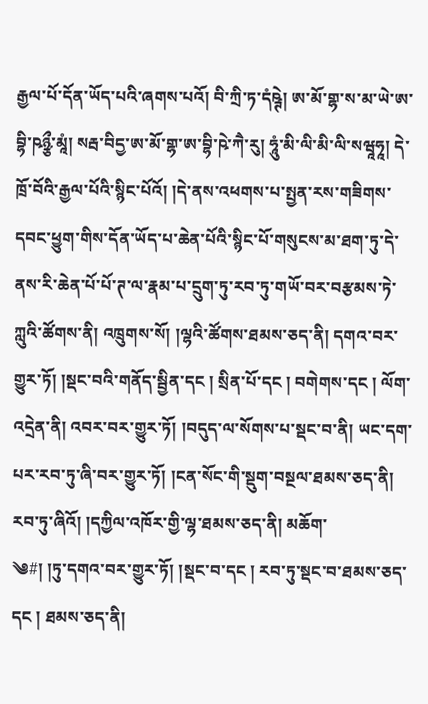རྒྱལ་པོ་དོན་ཡོད་པའི་ཞགས་པའོ། བི་ཀྲི་ཏ་དཾཥྚེ། ཨ་མོ་གྷ་ས་མ་ཡེ་ཨ་བྷི་ཥཉྩྀ་མཱཾ། སརྦ་བིདྱ་ཨ་མོ་གྷ་ཨ་བྷི་ཥེ་ཀཻ་རུ། ཧཱུཾ་མི་ལི་མི་ལི་སཝཱཧཱ། དེ་ཁྲོ་བོའི་རྒྱལ་པོའི་སྙིང་པོའོ། །དེ་ནས་འཕགས་པ་སྤྱན་རས་གཟིགས་དབང་ཕྱུག་གིས་དོན་ཡོད་པ་ཆེན་པོའི་སྙིང་པོ་གསུངས་མ་ཐག་ཏུ་དེ་ནས་རི་ཆེན་པོ་པོ་ཊ་ལ་རྣམ་པ་དྲུག་ཏུ་རབ་ཏུ་གཡོ་བར་བརྩམས་ཏེ་ཀླུའི་ཚོགས་ནི། འཁྲུགས་སོ། །ལྷའི་ཚོགས་ཐམས་ཅད་ནི། དགའ་བར་གྱུར་ཏོ། །སྡང་བའི་གནོད་སྦྱིན་དང ། སྲིན་པོ་དང ། བགེགས་དང ། ལོག་འདྲེན་ནི། འབར་བར་གྱུར་ཏོ། །བདུད་ལ་སོགས་པ་སྡང་བ་ནི། ཡང་དག་པར་རབ་ཏུ་ཞི་བར་གྱུར་ཏོ། །ངན་སོང་གི་སྡུག་བསྔལ་ཐམས་ཅད་ནི། རབ་ཏུ་ཞིའོ། །དཀྱིལ་འཁོར་གྱི་ལྷ་ཐམས་ཅད་ནི། མཆོག་
༄#། །ཏུ་དགའ་བར་གྱུར་ཏོ། །སྡང་བ་དང ། རབ་ཏུ་སྡང་བ་ཐམས་ཅད་དང ། ཐམས་ཅད་ནི།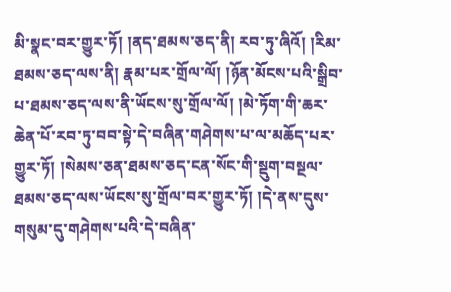མི་སྣང་བར་གྱུར་ཏོ། །ནད་ཐམས་ཅད་ནི། རབ་ཏུ་ཞིའོ། །རིམ་ཐམས་ཅད་ལས་ནི། རྣམ་པར་གྲོལ་ལོ། །ཉོན་མོངས་པའི་སྒྲིབ་པ་ཐམས་ཅད་ལས་ནི་ཡོངས་སུ་གྲོལ་ལོ། །མེ་ཏོག་གི་ཆར་ཆེན་པོ་རབ་ཏུ་བབ་སྟེ་དེ་བཞིན་གཤེགས་པ་ལ་མཆོད་པར་གྱུར་ཏོ། །སེམས་ཅན་ཐམས་ཅད་ངན་སོང་གི་སྡུག་བསྔལ་ཐམས་ཅད་ལས་ཡོངས་སུ་གྲོལ་བར་གྱུར་ཏོ། །དེ་ནས་དུས་གསུམ་དུ་གཤེགས་པའི་དེ་བཞིན་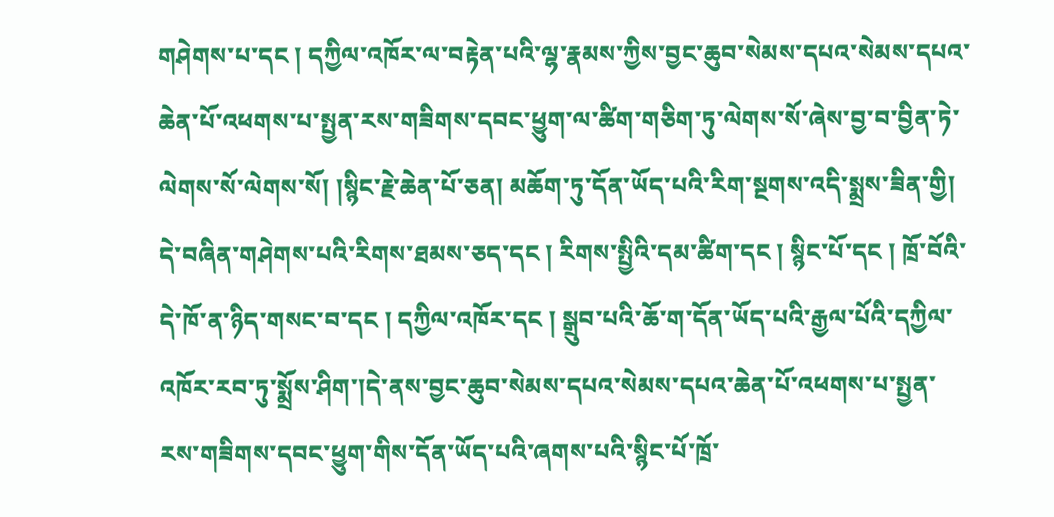གཤེགས་པ་དང ། དཀྱིལ་འཁོར་ལ་བརྟེན་པའི་ལྷ་རྣམས་ཀྱིས་བྱང་ཆུབ་སེམས་དཔའ་སེམས་དཔའ་ཆེན་པོ་འཕགས་པ་སྤྱན་རས་གཟིགས་དབང་ཕྱུག་ལ་ཚིག་གཅིག་ཏུ་ལེགས་སོ་ཞེས་བྱ་བ་བྱིན་ཏེ་ལེགས་སོ་ལེགས་སོ། །སྙིང་རྗེ་ཆེན་པོ་ཅན། མཆོག་ཏུ་དོན་ཡོད་པའི་རིག་སྔགས་འདི་སྨྲས་ཟིན་གྱི། དེ་བཞིན་གཤེགས་པའི་རིགས་ཐམས་ཅད་དང ། རིགས་སྤྱིའི་དམ་ཚིག་དང ། སྙིང་པོ་དང ། ཁྲོ་བོའི་དེ་ཁོ་ན་ཉིད་གསང་བ་དང ། དཀྱིལ་འཁོར་དང ། སྒྲུབ་པའི་ཆོ་ག་དོན་ཡོད་པའི་རྒྱལ་པོའི་དཀྱིལ་འཁོར་རབ་ཏུ་སྨྲོས་ཤིག་།དེ་ནས་བྱང་ཆུབ་སེམས་དཔའ་སེམས་དཔའ་ཆེན་པོ་འཕགས་པ་སྤྱན་རས་གཟིགས་དབང་ཕྱུག་གིས་དོན་ཡོད་པའི་ཞགས་པའི་སྙིང་པོ་ཁྲོ་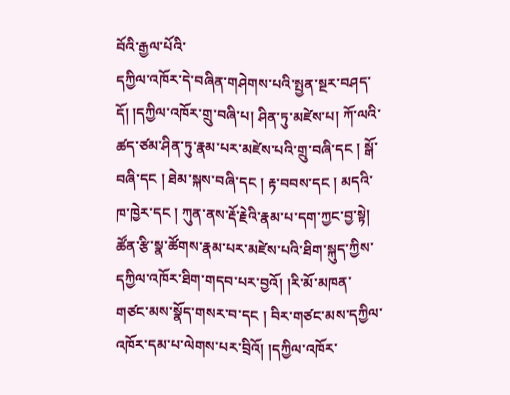བོའི་རྒྱལ་པོའི་
དཀྱིལ་འཁོར་དེ་བཞིན་གཤེགས་པའི་སྤྱན་སྔར་བཤད་དོ། །དཀྱིལ་འཁོར་གྲུ་བཞི་པ། ཤིན་ཏུ་མཛེས་པ། ཀོ་ལའི་ཚད་ཙམ་ཤིན་ཏུ་རྣམ་པར་མཛེས་པའི་གྲུ་བཞི་དང ། སྒོ་བཞི་དང ། ཐེམ་སྐས་བཞི་དང ། རྟ་བབས་དང ། མདའི་ཁ་ཁྱེར་དང ། ཀུན་ནས་རྡོ་རྗེའི་རྣམ་པ་དག་ཀྱང་བྱ་སྟེ། ཚོན་རྩི་སྣ་ཚོགས་རྣམ་པར་མཛེས་པའི་ཐིག་སྐུད་ཀྱིས་དཀྱིལ་འཁོར་ཐིག་གདབ་པར་བྱའོ། །རི་མོ་མཁན་གཙང་མས་སྣོད་གསར་བ་དང ། བིར་གཙང་མས་དཀྱིལ་འཁོར་དམ་པ་ལེགས་པར་བྲིའོ། །དཀྱིལ་འཁོར་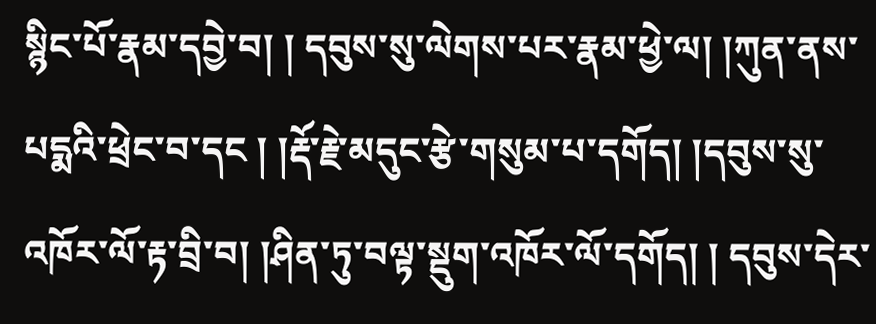སྙིང་པོ་རྣམ་དབྱེ་བ། ། དབུས་སུ་ལེགས་པར་རྣམ་ཕྱེ་ལ། །ཀུན་ནས་པདྨའི་ཕྲེང་བ་དང ། །རྡོ་རྗེ་མདུང་རྩེ་གསུམ་པ་དགོད། །དབུས་སུ་འཁོར་ལོ་རྟ་བྲི་བ། །ཤིན་ཏུ་བལྟ་སྡུག་འཁོར་ལོ་དགོད། ། དབུས་དེར་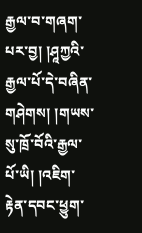རྒྱལ་བ་གཞག་པར་བྱ། །ཤཱཀྱའི་རྒྱལ་པོ་དེ་བཞིན་གཤེགས། །གཡས་སུ་ཁྲོ་བོའི་རྒྱལ་པོ་ཡི། །འཇིག་རྟེན་དབང་ཕྱུག་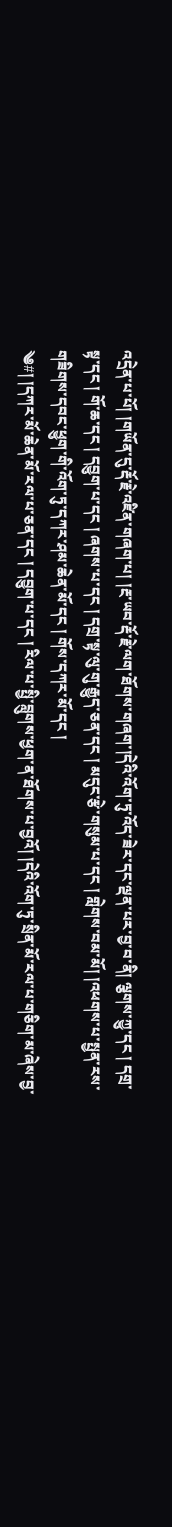འདྲེན་པ་པོ། །གཡོན་དུ་རྡོ་རྗེ་འཛིན་གཞག་པ། །རྔ་ཡབ་རྡོ་རྗེ་ལག་ཐོགས་གཞག་།དེའི་འོག་ཏུ་འོད་ཟེར་དང་ལྡན་པར་བྱ་བ་ནི། ལྕགས་ཀྱུ་དང ། དགྲ་སྟ་དང ། གོ་ཆ་དང ། དབྱུག་པ་དང ། ཞགས་པ་དང ། དགྲ་སྟ་ལུ་གུ་རྒྱུད་ཅན་དང ། མདུང་རྩེ་གསུམ་པ་དང ། གླེགས་བམ་མོ། །འཕགས་པ་སྤྱན་རས་གཟིགས་དབང་ཕྱུག་གི་འོག་ཏུ་དཀར་ཤམ་ཆེན་མོ་དང ། གོས་དཀར་མོ་དང །
༄#། །དཀར་མོ་ཆེན་མོ་རལ་པ་ཅན་དང ། དབྱུག་པ་དང ། རིལ་པ་སྤྱི་བླུགས་ཕྱག་ན་ཐོགས་པ་བྱའོ། །དེའི་འོག་ཏུ་སྲིན་མོ་རལ་པ་གཅིག་མ་ཞེས་བྱ་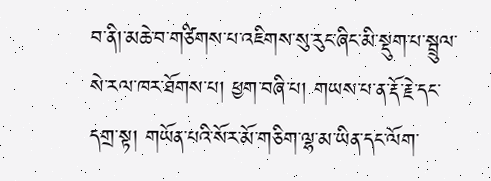བ་ནི།་མཆེ་བ་གཙིགས་པ་འཇིགས་སུ་རུང་ཞིང་མི་སྡུག་པ་སྦྲུལ་སེ་རལ་ཁར་ཐོགས་པ། ཕྱག་བཞི་པ། གཡས་པ་ན་རྡོ་རྗེ་དང་དགྲ་སྟ། གཡོན་པའི་སོར་མོ་གཅིག་ལྷ་མ་ཡིན་དང་ལོག་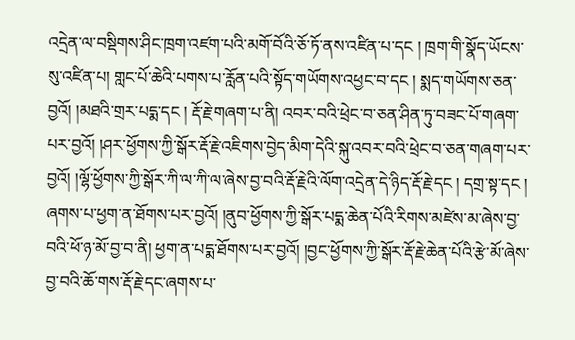འདྲེན་ལ་བསྡིགས་ཤིང་ཁྲག་འཛག་པའི་མགོ་བོའི་ཅོ་ཏོ་ནས་འཛིན་པ་དང ། ཁྲག་གི་སྣོད་ཡོངས་སུ་འཛིན་པ། གླང་པོ་ཆེའི་པགས་པ་རློན་པའི་སྟོད་གཡོགས་འཕྱང་བ་དང ། སྨད་གཡོགས་ཅན་བྱའོ། །མཐའི་གྲར་པདྨ་དང ། རྡོ་རྗེ་གཞག་པ་ནི། འབར་བའི་ཕྲེང་བ་ཅན་ཤིན་ཏུ་བཟང་པོ་གཞག་པར་བྱའོ། །ཤར་ཕྱོགས་ཀྱི་སྒོར་རྡོ་རྗེ་འཇིགས་བྱེད་མིག་དེའི་སྐུ་འབར་བའི་ཕྲེང་བ་ཅན་གཞག་པར་བྱའོ། །ལྷོ་ཕྱོགས་ཀྱི་སྒོར་ཀི་ལ་ཀི་ལ་ཞེས་བྱ་བའི་རྡོ་རྗེའི་ལོག་འདྲེན་དེ་ཉིད་རྡོ་རྗེ་དང ། དགྲ་སྟ་དང ། ཞགས་པ་ཕྱག་ན་ཐོགས་པར་བྱའོ། །ནུབ་ཕྱོགས་ཀྱི་སྒོར་པདྨ་ཆེན་པོའི་རིགས་མཛེས་མ་ཞེས་བྱ་བའི་ཕོ་ཉ་མོ་བྱ་བ་ནི། ཕྱག་ན་པདྨ་ཐོགས་པར་བྱའོ། །བྱང་ཕྱོགས་ཀྱི་སྒོར་རྡོ་རྗེ་ཆེན་པོའི་རྩེ་མོ་ཞེས་བྱ་བའི་ཆོ་གས་རྡོ་རྗེ་དང་ཞགས་པ་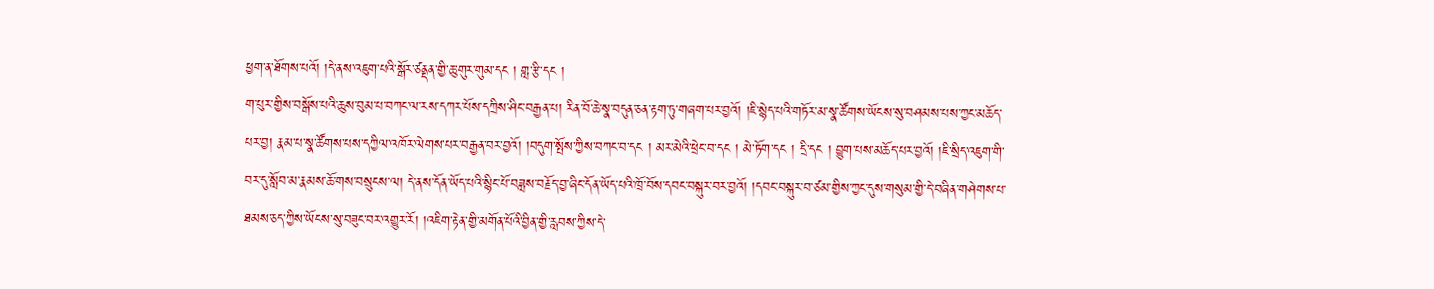ཕྱག་ན་ཐོགས་པའོ། །དེ་ནས་འཇུག་པའི་སྒོར་ཙནྡན་གྱི་ཆུ་གུར་གུམ་དང ། གླ་རྩི་དང །
ག་པུར་གྱིས་བསྒོས་པའི་ཆུས་བུམ་པ་བཀང་ལ་རས་དཀར་པོས་དཀྲིས་ཤིང་བརྒྱན་པ། རིན་བོ་ཆེ་སྣ་བདུན་ཅན་རྟག་ཏུ་གཞག་པར་བྱའོ། །ཇི་སྙེད་པའི་གཏོར་མ་སྣ་ཚོགས་ཡོངས་སུ་བཤམས་པས་ཀྱང་མཆོད་པར་བྱ། རྣམ་པ་སྣ་ཚོགས་པས་དཀྱིལ་འཁོར་ལེགས་པར་བརྒྱན་བར་བྱའོ། །བདུག་སྤོས་ཀྱིས་བཀང་བ་དང ། མར་མེའི་ཕྲེང་བ་དང ། མེ་ཏོག་དང ། དྲི་དང ། བྱུག་པས་མཆོད་པར་བྱའོ། །ཇི་སྲིད་འཇུག་གི་བར་དུ་སློབ་མ་རྣམས་ཆོ་གས་བསྲུངས་ལ། དེ་ནས་དོན་ཡོད་པའི་སྙིང་པོ་བཟླས་བརྗོད་བྱ་ཞིང་དོན་ཡོད་པའི་ཁྲོ་བོས་དབང་བསྐུར་བར་བྱའོ། །དབང་བསྐུར་བ་ཙམ་གྱིས་ཀྱང་དུས་གསུམ་གྱི་དེ་བཞིན་གཤེགས་པ་ཐམས་ཅད་ཀྱིས་ཡོངས་སུ་བཟུང་བར་འགྱུར་རོ། །འཇིག་རྟེན་གྱི་མགོན་པོའི་བྱིན་གྱི་རླབས་ཀྱིས་དེ་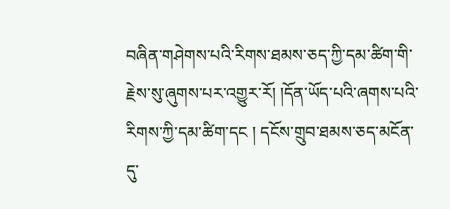བཞིན་གཤེགས་པའི་རིགས་ཐམས་ཅད་ཀྱི་དམ་ཚིག་གི་རྗེས་སུ་ཞུགས་པར་འགྱུར་རོ། །དོན་ཡོད་པའི་ཞགས་པའི་རིགས་ཀྱི་དམ་ཚིག་དང ། དངོས་གྲུབ་ཐམས་ཅད་མངོན་དུ་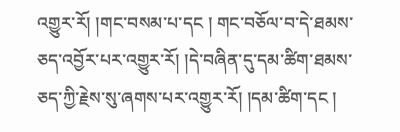འགྱུར་རོ། །གང་བསམ་པ་དང ། གང་བཅོལ་བ་དེ་ཐམས་ཅད་འབྱོར་པར་འགྱུར་རོ། །དེ་བཞིན་དུ་དམ་ཚིག་ཐམས་ཅད་ཀྱི་རྗེས་སུ་ཞགས་པར་འགྱུར་རོ། །དམ་ཚིག་དང །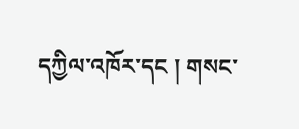དཀྱིལ་འཁོར་དང ། གསང་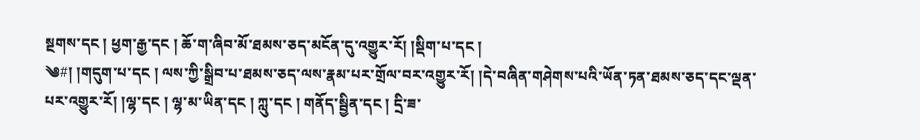སྔགས་དང ། ཕྱག་རྒྱ་དང ། ཆོ་ག་ཞིབ་མོ་ཐམས་ཅད་མངོན་དུ་འགྱུར་རོ། །སྡིག་པ་དང །
༄#། །གདུག་པ་དང ། ལས་ཀྱི་སྒྲིབ་པ་ཐམས་ཅད་ལས་རྣམ་པར་གྲོལ་བར་འགྱུར་རོ། །དེ་བཞིན་གཤེགས་པའི་ཡོན་ཏན་ཐམས་ཅད་དང་ལྡན་པར་འགྱུར་རོ། །ལྷ་དང ། ལྷ་མ་ཡིན་དང ། ཀླུ་དང ། གནོད་སྦྱིན་དང ། དྲི་ཟ་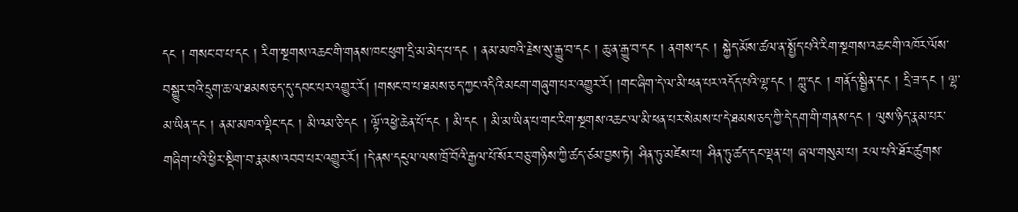དང ། གསང་བ་པ་དང ། རིག་སྔགས་འཆང་གི་གནས་ཁང་ཕུག་དྲི་མ་མེད་པ་དང ། ནམ་མཁའི་རྗེས་སུ་རྒྱུ་བ་དང ། ཆུ་ན་རྒྱུ་བ་དང ། ནགས་དང ། སྐྱེད་མོས་ཚལ་ན་སྤྱོད་པའི་རིག་སྔགས་འཆང་གི་འཁོར་ལོས་བསྒྱུར་བའི་དྲུག་ཆ་ལ་ཐམས་ཅད་དུ་དབང་པར་འགྱུར་རོ། །གསང་བ་པ་ཐམས་ཅད་ཀྱང་འདིའི་མངག་གཞུག་པར་འགྱུར་རོ། །གང་ཞིག་དེ་ལ་མི་ཕན་པར་འདོད་པའི་ལྷ་དང ། ཀླུ་དང ། གནོད་སྦྱིན་དང ། དྲི་ཟ་དང ། ལྷ་མ་ཡིན་དང ། ནམ་མཁའ་ལྡིང་དང ། མི་འམ་ཅི་དང ། ལྟོ་འཕྱེ་ཆེན་པོ་དང ། མི་དང ། མི་མ་ཡིན་པ་གང་རིག་སྔགས་འཆང་ལ་མི་ཕན་པར་སེམས་པ་དེ་ཐམས་ཅད་ཀྱི་དེ་དག་གི་གནས་དང ། ལུས་ཉིད་རྣམ་པར་གཞིག་པའི་ཕྱིར་སྡིག་བ་རྣམས་འབབ་པར་འགྱུར་རོ། །དེ་ནས་དངུལ་ལས་ཁྲོ་བོའི་རྒྱལ་པོ་སོར་བཅུ་གཉིས་ཀྱི་ཚད་ཙམ་བྱས་ཏེ། ཤིན་ཏུ་མཛེས་པ། ཤིན་ཏུ་ཚད་དང་ལྡན་པ། ཞལ་གསུམ་པ། རལ་པའི་ཐོར་ཚུགས་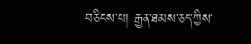བཅིངས་པ། རྒྱན་ཐམས་ཅད་ཀྱིས་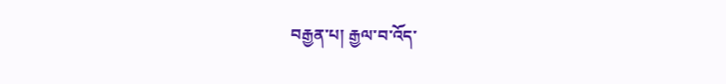བརྒྱན་པ། རྒྱལ་བ་འོད་